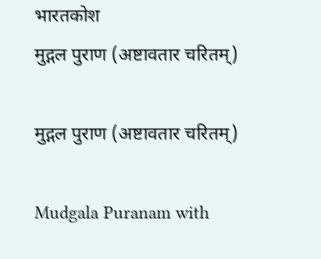भारतकोश
मुद्गल पुराण (अष्टावतार चरितम्)

मुद्गल पुराण (अष्टावतार चरितम्)

Mudgala Puranam with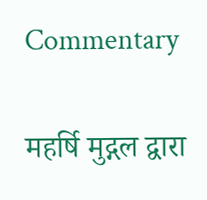Commentary

महर्षि मुद्गल द्वारा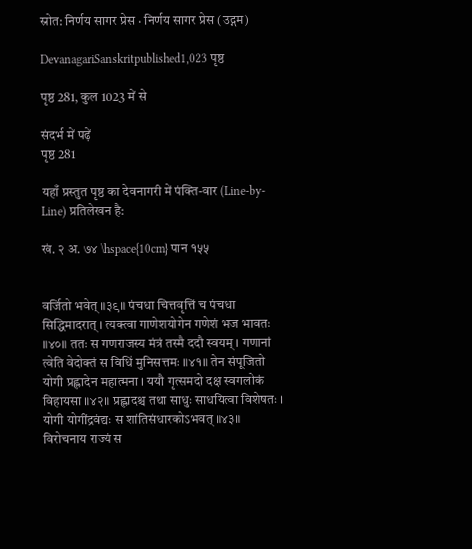स्रोत: निर्णय सागर प्रेस · निर्णय सागर प्रेस (उद्गम)

DevanagariSanskritpublished1,023 पृष्ठ

पृष्ठ 281, कुल 1023 में से

संदर्भ में पढ़ें
पृष्ठ 281

यहाँ प्रस्तुत पृष्ठ का देवनागरी में पंक्ति-वार (Line-by-Line) प्रतिलेखन है:

खं. २ अ. ७४ \hspace{10cm} पान १५५


वर्जितो भवेत् ॥३९॥ पंचधा चित्तवृत्तिं च पंचधा सिद्धिमादरात् । त्यक्त्वा गाणेशयोगेन गणेशं भज भावतः ॥४०॥ ततः स गणराजस्य मंत्रं तस्मै ददौ स्वयम् । गणानां त्वेति वेदोक्तं स विधिं मुनिसत्तमः ॥४१॥ तेन संपूजितो योगी प्रह्लादेन महात्मना । ययौ गृत्समदो दक्ष स्वगलोकं विहायसा ॥४२॥ प्रह्लादश्च तथा साधुः साधयित्वा विशेषतः । योगी योगींद्रवंद्यः स शांतिसंधारकोऽभवत् ॥४३॥ विरोचनाय राज्यं स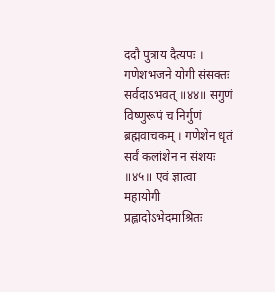ददौ पुत्राय दैत्यपः । गणेशभजने योगी संसक्तः सर्वदाऽभवत् ॥४४॥ सगुणं विष्णुरूपं च निर्गुणं ब्रह्मवाचकम् । गणेशेन धृतं सर्वं कलांशेन न संशयः ॥४५॥ एवं ज्ञात्वा महायोगी प्रह्लादोऽभेदमाश्रितः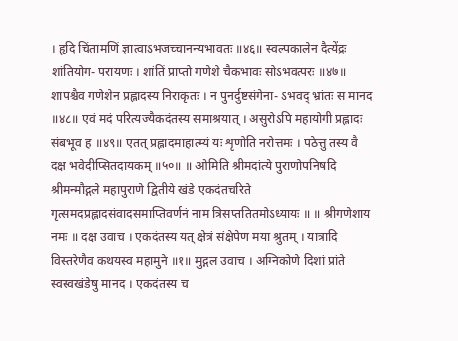। हृदि चिंतामणिं ज्ञात्वाऽभजच्चानन्यभावतः ॥४६॥ स्वल्पकालेन दैत्येंद्रः शांतियोग- परायणः । शांतिं प्राप्तो गणेशे चैकभावः सोऽभवत्परः ॥४७॥ शापश्चैव गणेशेन प्रह्लादस्य निराकृतः । न पुनर्दुष्टसंगेना- ऽभवद् भ्रांतः स मानद ॥४८॥ एवं मदं परित्यज्यैकदंतस्य समाश्रयात् । असुरोऽपि महायोगी प्रह्लादः संबभूव ह ॥४९॥ एतत् प्रह्लादमाहात्म्यं यः शृणोति नरोत्तमः । पठेत्तु तस्य वै दक्ष भवेदीप्सितदायकम् ॥५०॥ ॥ ओमिति श्रीमदांत्ये पुराणोपनिषदि श्रीमन्मौद्गले महापुराणे द्वितीये खंडे एकदंतचरिते गृत्समदप्रह्लादसंवादसमाप्तिवर्णनं नाम त्रिसप्ततितमोऽध्यायः ॥ ॥ श्रीगणेशाय नमः ॥ दक्ष उवाच । एकदंतस्य यत् क्षेत्रं संक्षेपेण मया श्रुतम् । यात्रादि विस्तरेणैव कथयस्व महामुने ॥१॥ मुद्गल उवाच । अग्निकोणे दिशां प्रांते स्वस्वखंडेषु मानद । एकदंतस्य च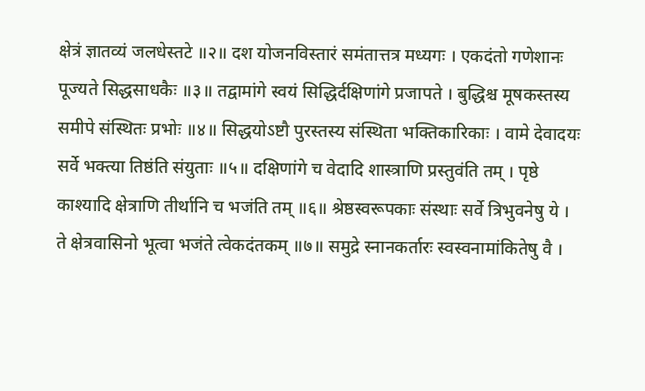क्षेत्रं ज्ञातव्यं जलधेस्तटे ॥२॥ दश योजनविस्तारं समंतात्तत्र मध्यगः । एकदंतो गणेशानः पूज्यते सिद्धसाधकैः ॥३॥ तद्वामांगे स्वयं सिद्धिर्दक्षिणांगे प्रजापते । बुद्धिश्च मूषकस्तस्य समीपे संस्थितः प्रभोः ॥४॥ सिद्धयोऽष्टौ पुरस्तस्य संस्थिता भक्तिकारिकाः । वामे देवादयः सर्वे भक्त्या तिष्ठंति संयुताः ॥५॥ दक्षिणांगे च वेदादि शास्त्राणि प्रस्तुवंति तम् । पृष्ठे काश्यादि क्षेत्राणि तीर्थानि च भजंति तम् ॥६॥ श्रेष्ठस्वरूपकाः संस्थाः सर्वे त्रिभुवनेषु ये । ते क्षेत्रवासिनो भूत्वा भजंते त्वेकदंतकम् ॥७॥ समुद्रे स्नानकर्तारः स्वस्वनामांकितेषु वै ।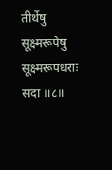तीर्थेषु सूक्ष्मरूपेषु सूक्ष्मरूपधराः सदा ॥८॥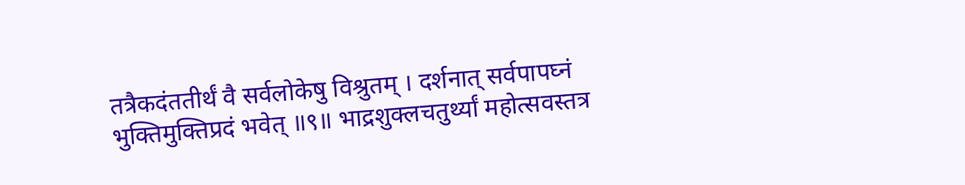तत्रैकदंततीर्थं वै सर्वलोकेषु विश्रुतम् । दर्शनात् सर्वपापघ्नं भुक्तिमुक्तिप्रदं भवेत् ॥९॥ भाद्रशुक्लचतुर्थ्यां महोत्सवस्तत्र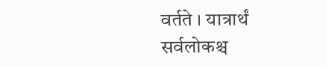वर्तते । यात्रार्थं सर्वलोकश्च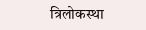त्रिलोकस्था